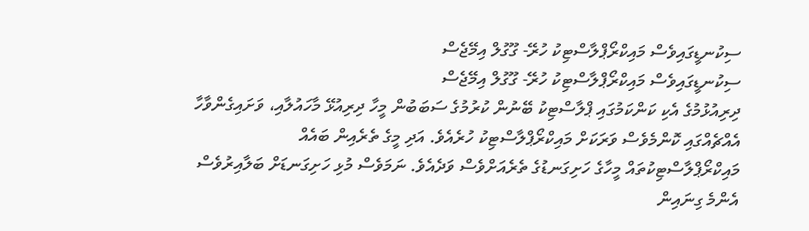ސިކުނޑީގައިވެސް މައިކްރޯޕްލާސްޓިކު ހުރޭ- ގޫގުލް އިމޭޖެސް
ސިކުނޑީގައިވެސް މައިކްރޯޕްލާސްޓިކު ހުރޭ- ގޫގުލް އިމޭޖެސް
ދިރިއުޅުމުގެ އެކި ކަންކަމުގައި ޕްލާސްޓިކު ބޭނުން ކުރުމުގެ ސަބަބުން މީހާ ދިރިއުޅޭ މާހައުލާއި، ވަށައިގެންވާހާ އެއްޗެއްގައި ކޮންމެވެސް ވަރަކަށް މައިކްރޯޕްލާސްޓިކު ހުރެއެވެ. އަދި މީގެ ތެރެއިން ބައެއް މައިކްރޯޕްލާސްޓިކުތައް މީހާގެ ހަށިގަނޑުގެ ތެރެއަށްވެސް ވަދެއެވެ. ނަމަވެސް މުޅި ހަށިގަނޑަށް ބަލާއިރުވެސް އެންމެ ގިނައިން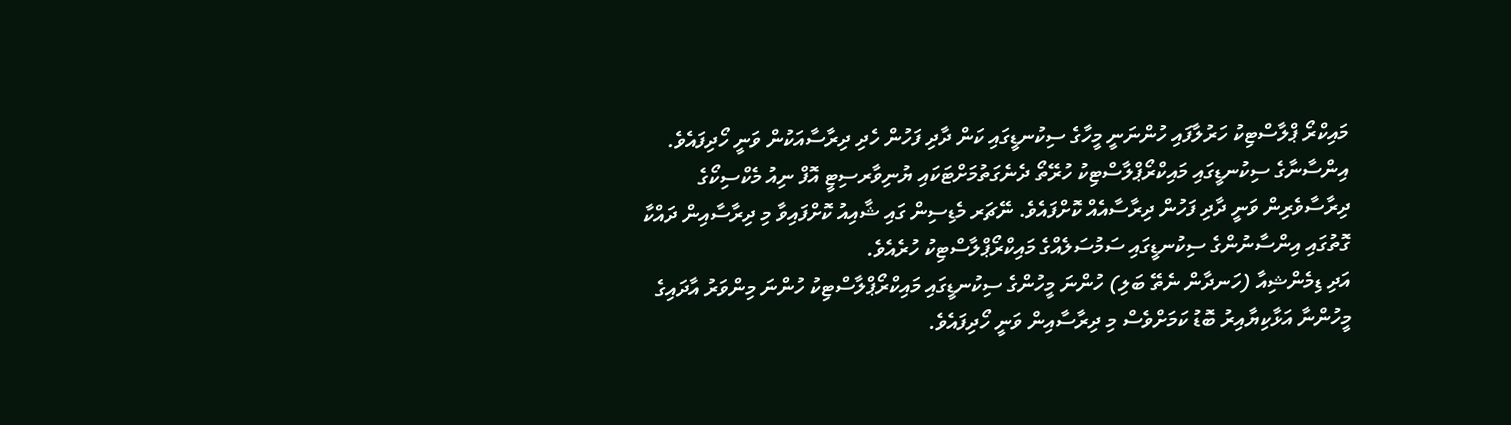މައިކްރޯ ޕްލާސްޓިކު ހަރުލާފައި ހުންނަނީ މީހާގެ ސިކުނޑީގައި ކަން ދާދި ފަހުން ހެދި ދިރާސާއަކުން ވަނީ ހޯދިފައެވެ.
އިންސާނާގެ ސިކުނޑީގައި މައިކްރޯޕްލާސްޓިކު ހުރޭތޯ ދެނެގަތުމަށްޓަކައި ޔުނިވާރސިޓީ އޮފް ނިއު މެކްސިކޯގެ ދިރާސާވެރިން ވަނީ ދާދި ފަހުން ދިރާސާއެއް ކޮށްފައެވެ. ނޭޗަރ މެޑިސިން ގައި ޝާއިއު ކޮށްފައިވާ މި ދިރާސާއިން ދައްކާ ގޮތުގައި އިންސާނުންގެ ސިކުނޑީގައި ސަމުސަލެއްގެ މައިކްރޯޕްލާސްޓިކު ހުރެއެވެ.
އަދި ޑިމެންޝިއާ (ހަނދާން ނެތޭ ބަލި) ހުންނަ މީހުންގެ ސިކުނޑީގައި މައިކްރޯޕްލާސްޓިކު ހުންނަ މިންވަރު އާދައިގެ މީހުންނާ އަޅާކިޔާއިރު ބޮޑު ކަމަށްވެސް މި ދިރާސާއިން ވަނީ ހޯދިފައެވެ.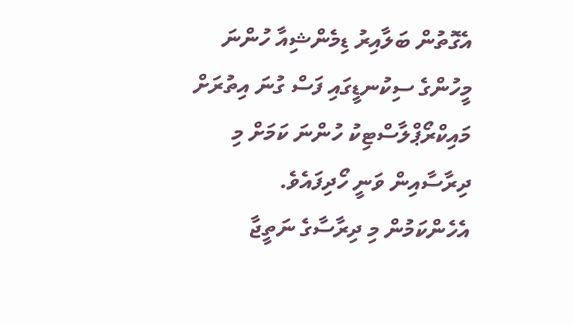އެގޮތުން ބަލާއިރު ޑިމެންޝިއާ ހުންނަ މީހުންގެ ސިކުނޑީގައި ފަސް ގުނަ އިތުރަށް މައިކްރޯޕްލާސްޓިކު ހުންނަ ކަމަށް މި ދިރާސާއިން ވަނީ ހޯދިފައެވެ.
އެހެންކަމުން މި ދިރާސާގެ ނަތީޖާ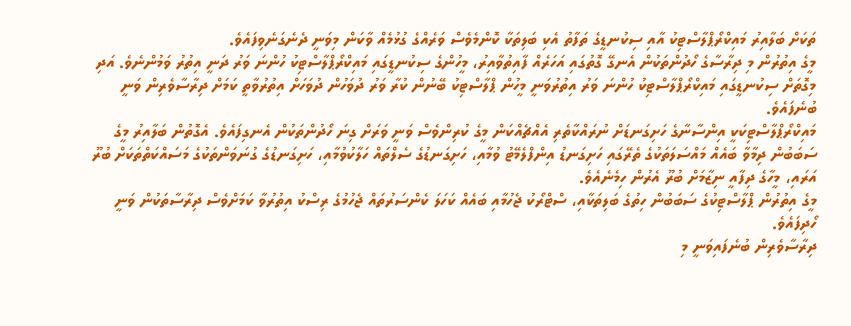ތަކަށް ބަލާއިރު މައިކްރޯޕްލާސްޓިކު އާއި ސިކުނޑީގެ ތަފާތު އެކި ބަލިތަކާ ކޮންމެވެސް ވަރެއްގެ ގުޅުމެއް ވާކަން މިވަނީ ދެނެގަނެވިފައެވެ.
މީގެ އިތުރުން މި ދިރާސާގެ ހޯދުންތަކުން އެނގޭ ގޮތުގައި އަހަރެއް ފާއިތުވާއިރު، މީހުންގެ ސިކުނޑީގައި މައިކްރޯޕްލާސްޓިކު ހުންނަ ވަރު ދަނީ އިތުރު ވަމުންނެވެ. އަދި މިގޮތަށް ސިކުނޑީގައި މައިކްރޯޕްލާސްޓިކު ހުންނަ ވަރު އިތުރުވަނީ މީހުން ޕްލާސްޓިކު ބޭނުން ކުރާ ވަރު ދުވަހުން ދުވަހަށް އިތުރުވާތީ ކަމަށް ދިރާސާވެރިން ވަނީ ބުނެފައެވެ.
މައިކްރޯޕްލާސްޓިކަކީ އިންސާނާގެ ހަށިގަނޑަށް ނުރައްކާތެރި އެއްޗެއްކަން މީގެ ކުރިންވެސް ވަނީ ވަރަށް ގިނަ ހޯދުންތަކުން އެނގިފައެވެ. އެގޮތުން ބަލާއިރު މީގެ ސަބަބުން ދިމާވާ ބައެއް މައްސަލަތަކުގެ ތެރޭގައި ހަށިގަނޑު އިންފްލެމޭޓު ވުމާއި، ހަށިގަނޑުގެ ސެލްތައް ހަލާކުވުމާއި، ހަށިގަނޑުގެ ގުނަވަންތަކުގެ މަސައްކަތްތަކަށް ބުރޫ އަރައި، މީހާގެ ދިފާއީ ނިޒާމަށް ބުރޫ އެރުން ހިމެނެއެވެ.
މީގެ އިތުރުން ޕްލާސްޓިކުގެ ސަބަބުން ހިތުގެ ބަލިތަކާއި، ސްޓްރޯކު ޖެހުމާއި ބައެއް ކަހަލަ ކެންސަރުތައް ޖެހުމުގެ ރިސްކު އިތުރުވާ ކަމަށްވެސް ދިރާސާތަކުން ވަނީ ހޯދިފައެވެ.
ދިރާސާވެރިން ބުނެފައިވަނީ މި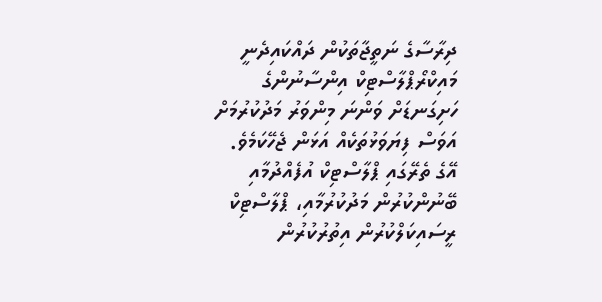ދިރާސާގެ ނަތީޖާތަކުން ދައްކައިދެނީ މައިކްރޯޕްލާސްޓިކް އިންސާނުންގެ ހަށިގަނޑަށް ވަންނަ މިންވަރު މަދުކުރުމަށް އަވަސް ފިޔަވަޅުތަކެއް އަޅަން ޖެހޭކަމެވެ. އޭގެ ތެރޭގައި ޕްލާސްޓިކް އުފެއްދުމާއި ބޭނުންކުރުން މަދުކުރުމާއި، ޕްލާސްޓިކް ރީސައިކަލްކުރުން އިތުރުކުރުން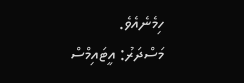ހިމެނެއެވެ.
މަސްދަރު: އީޓައިމްސް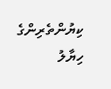ކިޔުންތެރިންގެ ހިޔާލު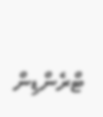ޓްރެންޑިން